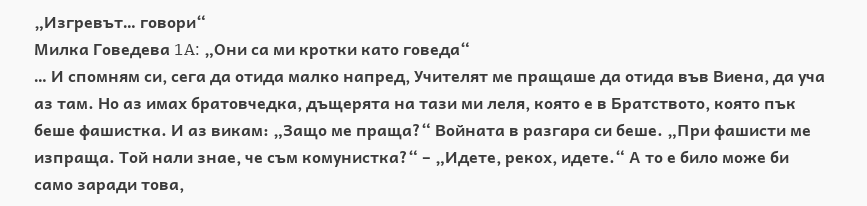„Изгревът… говори“
Милка Говедева 1A: „Они са ми кротки като говеда“
… И спомням си, сега да отида малко напред, Учителят ме пращаше да отида във Виена, да уча аз там. Но аз имах братовчедка, дъщерята на тази ми леля, която е в Братството, която пък беше фашистка. И аз викам: „Защо ме праща?“ Войната в разгара си беше. „При фашисти ме изпраща. Той нали знае, че съм комунистка?“ – „Идете, рекох, идете.“ А то е било може би само заради това,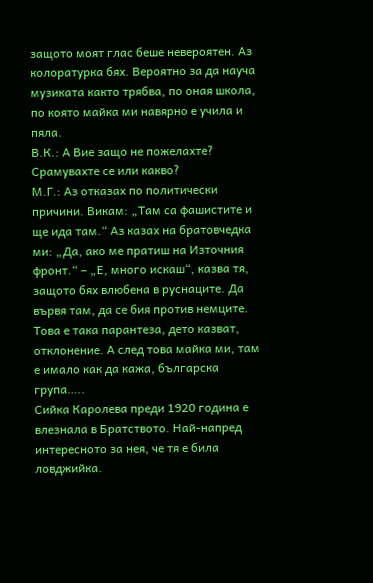защото моят глас беше невероятен. Аз колоратурка бях. Вероятно за да науча музиката както трябва, по оная школа, по която майка ми навярно е учила и пяла.
В.К.: А Вие защо не пожелахте? Срамувахте се или какво?
М.Г.: Аз отказах по политически причини. Викам: „Там са фашистите и ще ида там.“ Аз казах на братовчедка ми: „Да, ако ме пратиш на Източния фронт.“ – „Е, много искаш“, казва тя, защото бях влюбена в руснаците. Да вървя там, да се бия против немците. Това е така парантеза, дето казват, отклонение. А след това майка ми, там е имало как да кажа, българска група…..
Сийка Каролева преди 1920 година е влезнала в Братството. Най-напред интересното за нея, че тя е била ловджийка.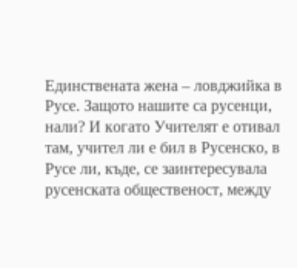Единствената жена – ловджийка в Русе. Защото нашите са русенци, нали? И когато Учителят е отивал там, учител ли е бил в Русенско, в Русе ли, къде, се заинтересувала русенската общественост, между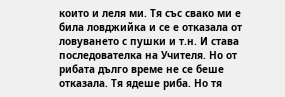които и леля ми. Тя със свако ми е била ловджийка и се е отказала от ловуването с пушки и т.н. И става последователка на Учителя. Но от рибата дълго време не се беше отказала. Тя ядеше риба. Но тя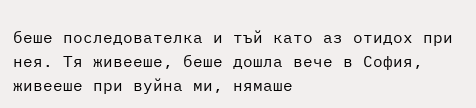беше последователка и тъй като аз отидох при нея. Тя живееше, беше дошла вече в София, живееше при вуйна ми, нямаше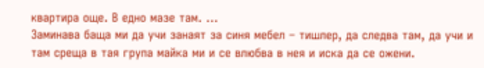квартира още. В едно мазе там. …
Заминава баща ми да учи занаят за синя мебел – тишлер, да следва там, да учи и там среща в тая група майка ми и се влюбва в нея и иска да се ожени.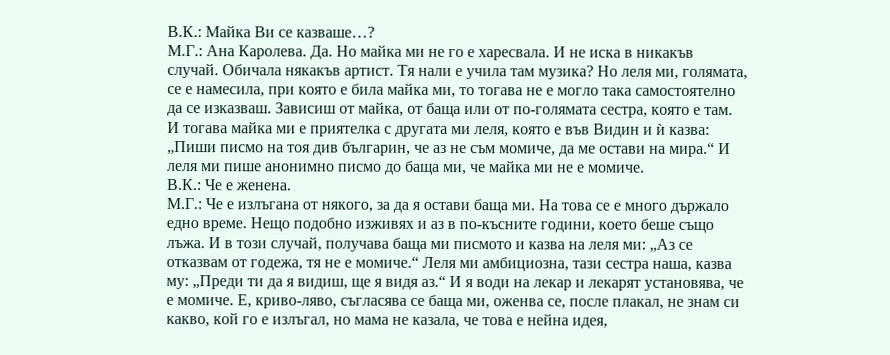В.К.: Майка Ви се казваше…?
М.Г.: Ана Каролева. Да. Но майка ми не го е харесвала. И не иска в никакъв случай. Обичала някакъв артист. Тя нали е учила там музика? Но леля ми, голямата, се е намесила, при която е била майка ми, то тогава не е могло така самостоятелно да се изказваш. Зависиш от майка, от баща или от по-голямата сестра, която е там. И тогава майка ми е приятелка с другата ми леля, която е във Видин и ѝ казва: „Пиши писмо на тоя див българин, че аз не съм момиче, да ме остави на мира.“ И леля ми пише анонимно писмо до баща ми, че майка ми не е момиче.
В.К.: Че е женена.
М.Г.: Че е излъгана от някого, за да я остави баща ми. На това се е много държало едно време. Нещо подобно изживях и аз в по-късните години, което беше също лъжа. И в този случай, получава баща ми писмото и казва на леля ми: „Аз се отказвам от годежа, тя не е момиче.“ Леля ми амбициозна, тази сестра наша, казва му: „Преди ти да я видиш, ще я видя аз.“ И я води на лекар и лекарят установява, че е момиче. Е, криво-ляво, съгласява се баща ми, оженва се, после плакал, не знам си какво, кой го е излъгал, но мама не казала, че това е нейна идея,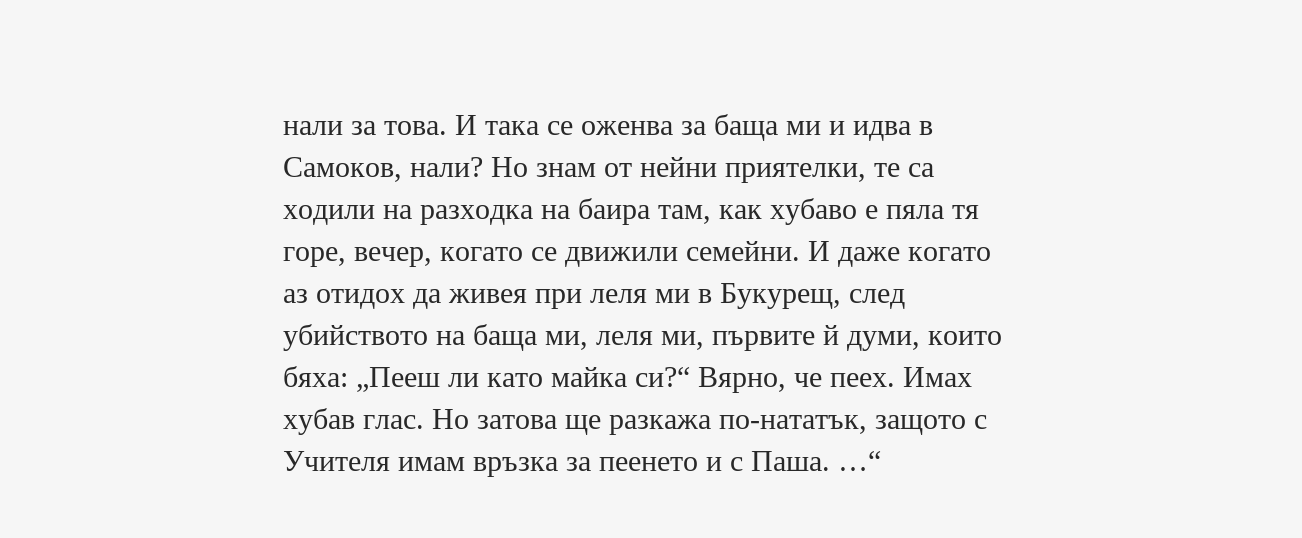нали за това. И така се оженва за баща ми и идва в Самоков, нали? Но знам от нейни приятелки, те са ходили на разходка на баира там, как хубаво е пяла тя горе, вечер, когато се движили семейни. И даже когато аз отидох да живея при леля ми в Букурещ, след убийството на баща ми, леля ми, първите й думи, които бяха: „Пееш ли като майка си?“ Вярно, че пеех. Имах хубав глас. Но затова ще разкажа по-нататък, защото с Учителя имам връзка за пеенето и с Паша. …“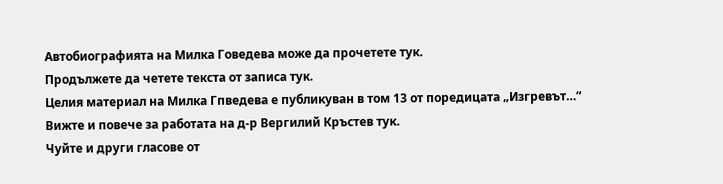Автобиографията на Милка Говедева може да прочетете тук.
Продължете да четете текста от записа тук.
Целия материал на Милка Гпведева е публикуван в том 13 от поредицата „Изгревът…“
Вижте и повече за работата на д-р Вергилий Кръстев тук.
Чуйте и други гласове от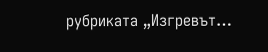рубриката „Изгревът…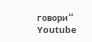говори“ Youtube